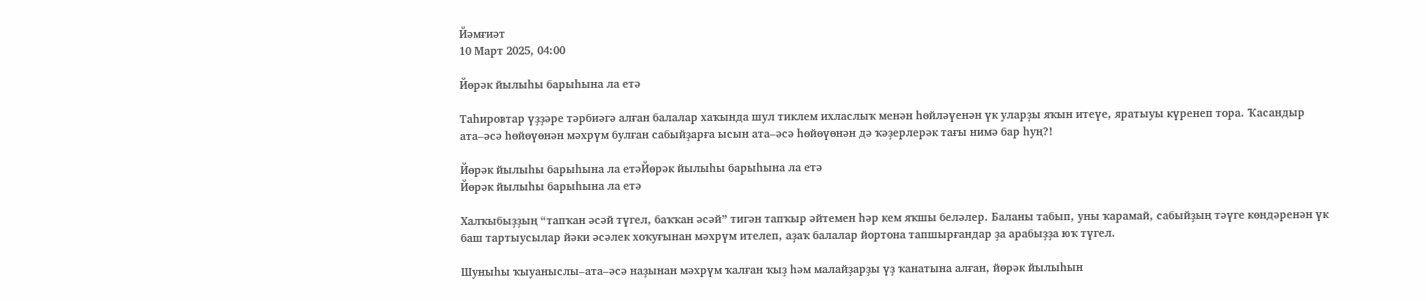Йәмғиәт
10 Март 2025, 04:00

Йөрәк йылыһы барыһына ла етә

Таһировтар үҙҙәре тәрбиәгә алған балалар хаҡында шул тиклем ихласлыҡ менән һөйләүенән үк уларҙы яҡын итеүе, яратыуы күренеп тора. Ҡасандыр ата–әсә һөйөүөнән мәхрүм булған сабыйҙарға ысын ата–әсә һөйөүөнән дә ҡәҙерлерәк тағы нимә бар һуң?!

Йөрәк йылыһы барыһына ла етәЙөрәк йылыһы барыһына ла етә
Йөрәк йылыһы барыһына ла етә

Халҡыбыҙҙың “тапҡан әсәй түгел, баҡҡан әсәй” тигән тапҡыр әйтемен һәр кем яҡшы беләлер. Баланы табып, уны ҡарамай, сабыйҙың тәүге көндәренән үк баш тартыусылар йәки әсәлек хоҡуғынан мәхрүм ителеп, аҙаҡ балалар йортона тапшырғандар ҙа арабыҙҙа юҡ түгел.

Шуныһы ҡыуаныслы–ата–әсә наҙынан мәхрүм ҡалған ҡыҙ һәм малайҙарҙы үҙ ҡанатына алған, йөрәк йылыһын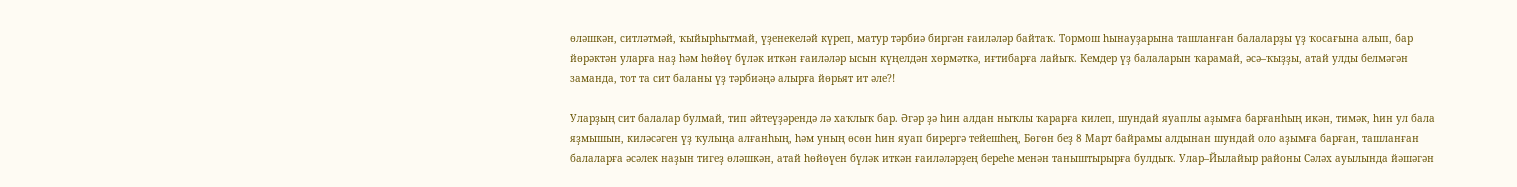өләшкән, ситләтмәй, ҡыйырһытмай, үҙенекеләй күреп, матур тәрбиә биргән ғаиләләр байтаҡ. Тормош һынауҙарына ташланған балаларҙы үҙ ҡосағына алып, бар йөрәктән уларға наҙ һәм һөйөү бүләк иткән ғаиләләр ысын күңелдән хөрмәткә, иғтибарға лайыҡ. Кемдер үҙ балаларын ҡарамай, әсә–ҡыҙҙы, атай улды белмәгән заманда, тот та сит баланы үҙ тәрбиәңә алырға йөрьят ит әле?!

Уларҙың сит балалар булмай, тип әйтеүҙәрендә лә хаҡлыҡ бар. Әгәр ҙә һин алдан ныҡлы ҡарарға килеп, шундай яуаплы аҙымға барғанһың икән, тимәк, һин ул бала яҙмышын, киләсәген үҙ ҡулыңа алғанһың, һәм уның өсөн һин яуап бирергә тейешһең, Бөгөн беҙ 8 Март байрамы алдынан шундай оло аҙымға барған, ташланған балаларға әсәлек наҙын тигеҙ өләшкән, атай һөйөүен бүләк иткән ғаиләләрҙең береһе менән таныштырырға булдыҡ. Улар–Йылайыр районы Сәләх ауылында йәшәгән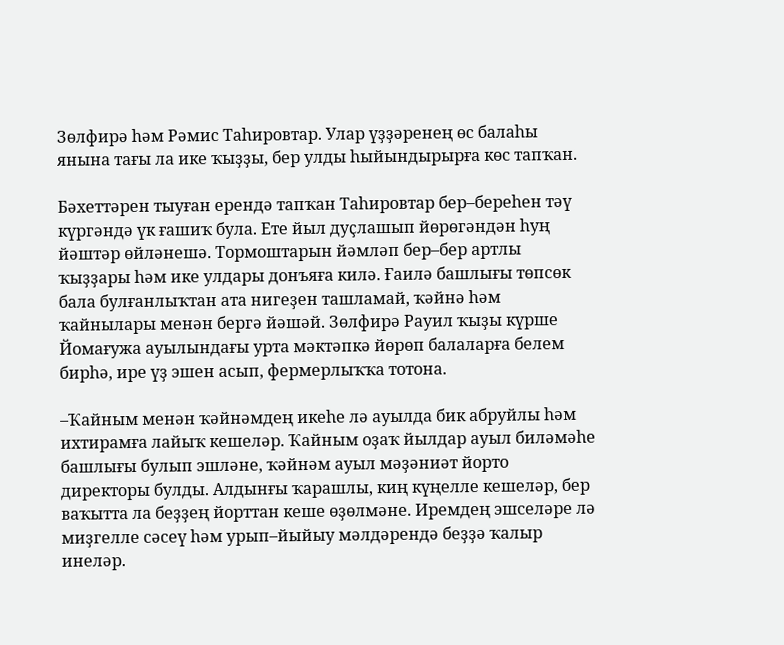Зөлфирә һәм Рәмис Таһировтар. Улар үҙҙәренең өс балаһы янына тағы ла ике ҡыҙҙы, бер улды һыйындырырға көс тапҡан.

Бәхеттәрен тыуған ерендә тапҡан Таһировтар бер–береһен тәү күргәндә үк ғашиҡ була. Ете йыл дуҫлашып йөрөгәндән һуң йәштәр өйләнешә. Тормоштарын йәмләп бер–бер артлы ҡыҙҙары һәм ике улдары донъяға килә. Ғаилә башлығы төпсөк бала булғанлыҡтан ата нигеҙен ташламай, ҡәйнә һәм ҡайнылары менән бергә йәшәй. Зөлфирә Рауил ҡыҙы күрше Йомағужа ауылындағы урта мәктәпкә йөрөп балаларға белем бирһә, ире үҙ эшен асып, фермерлыҡҡа тотона.

–Ҡайным менән ҡәйнәмдең икеһе лә ауылда бик абруйлы һәм ихтирамға лайыҡ кешеләр. Ҡайным оҙаҡ йылдар ауыл биләмәһе башлығы булып эшләне, ҡәйнәм ауыл мәҙәниәт йорто директоры булды. Алдынғы ҡарашлы, киң күңелле кешеләр, бер ваҡытта ла беҙҙең йорттан кеше өҙөлмәне. Иремдең эшселәре лә миҙгелле сәсеү һәм урып–йыйыу мәлдәрендә беҙҙә ҡалыр инеләр.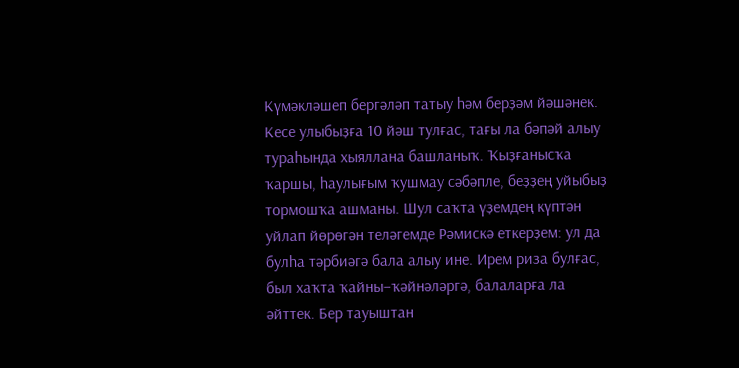Күмәкләшеп бергәләп татыу һәм берҙәм йәшәнек. Кесе улыбыҙға 10 йәш тулғас, тағы ла бәпәй алыу тураһында хыяллана башланыҡ. Ҡыҙғанысҡа ҡаршы, һаулығым ҡушмау сәбәпле, беҙҙең уйыбыҙ тормошҡа ашманы. Шул саҡта үҙемдең күптән уйлап йөрөгән теләгемде Рәмискә еткерҙем: ул да булһа тәрбиәгә бала алыу ине. Ирем риза булғас, был хаҡта ҡайны–ҡәйнәләргә, балаларға ла әйттек. Бер тауыштан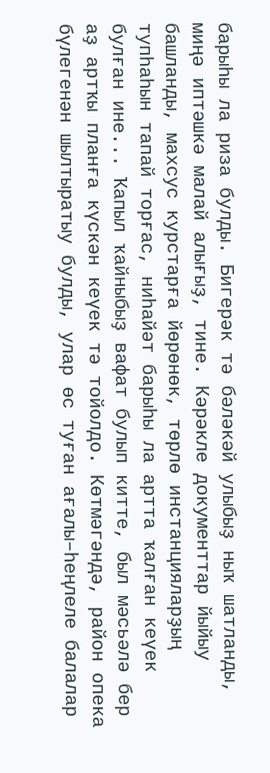барыһы ла риза булды. Бигерәк тә бәләкәй улыбыҙ ныҡ шатланды, миңә иптәшкә малай алығыҙ, тине. Кәрәкле документтар йыйыу башланды, махсус курстарға йөрөнөк, төрлө инстанцияларҙың тупһаһын тапай торғас, ниһайәт барыһы ла артта ҡалған кеүек булған ине... Ҡапыл ҡайныбыҙ вафат булып китте, был мәсьәлә бер аҙ артҡы планға күскән кеүек тә тойолдо. Көтмәгәндә, район опека бүлегенән шылтыратыу булды, улар өс туған ағалы–һеңлеле балалар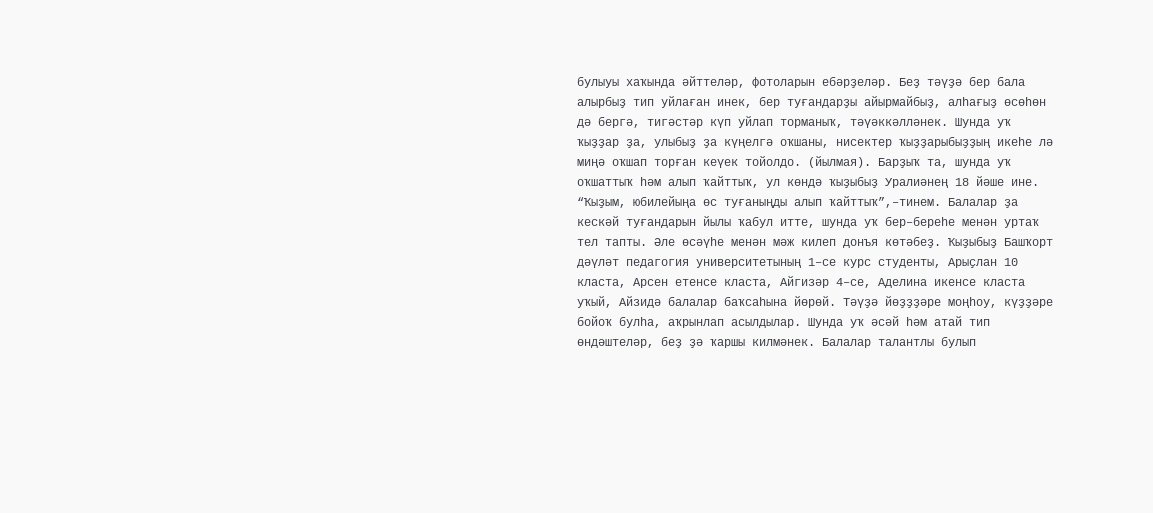булыуы хаҡында әйттеләр, фотоларын ебәрҙеләр. Беҙ тәүҙә бер бала алырбыҙ тип уйлаған инек, бер туғандарҙы айырмайбыҙ, алһағыҙ өсөһөн дә бергә, тигәстәр күп уйлап торманыҡ, тәүәккәлләнек. Шунда уҡ ҡыҙҙар ҙа, улыбыҙ ҙа күңелгә оҡшаны, нисектер ҡыҙҙарыбыҙҙың икеһе лә миңә оҡшап торған кеүек тойолдо. (йылмая). Барҙыҡ та, шунда уҡ оҡшаттыҡ һәм алып ҡайттыҡ, ул көндә ҡыҙыбыҙ Уралиәнең 18 йәше ине. “Ҡыҙым, юбилейыңа өс туғаныңды алып ҡайттыҡ”,–тинем. Балалар ҙа кескәй туғандарын йылы ҡабул итте, шунда уҡ бер–береһе менән уртаҡ тел тапты. Әле өсәүһе менән мәж килеп донъя көтәбеҙ. Ҡыҙыбыҙ Башҡорт дәүләт педагогия университетының 1–се курс студенты, Арыҫлан 10 класта, Арсен етенсе класта, Айгизәр 4–се, Аделина икенсе класта уҡый, Айзидә балалар баҡсаһына йөрөй. Тәүҙә йөҙҙҙәре моңһоу, күҙҙәре бойоҡ булһа, аҡрынлап асылдылар. Шунда уҡ әсәй һәм атай тип өндәштеләр, беҙ ҙә ҡаршы килмәнек. Балалар талантлы булып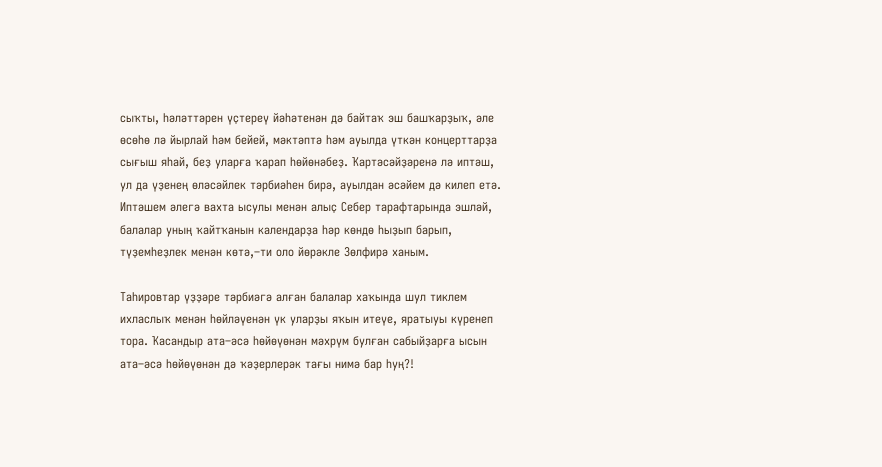сыҡты, һәләттәрен үҫтереү йәһәтенән дә байтаҡ эш башҡарҙыҡ, әле өсөһө лә йырлай һәм бейей, мәктәптә һәм ауылда үткән концерттарҙа сығыш яһай, беҙ уларға ҡарап һөйөнәбеҙ. Ҡартәсәйҙәренә лә иптәш, ул да үҙенең өләсәйлек тәрбиәһен бирә, ауылдан әсәйем дә килеп етә. Иптәшем әлегә вахта ысулы менән алыҫ Себер тарафтарында эшләй, балалар уның ҡайтҡанын календарҙа һәр көндө һыҙып барып, түҙемһеҙлек менән көтә,–ти оло йөрәкле Зөлфирә ханым.

Таһировтар үҙҙәре тәрбиәгә алған балалар хаҡында шул тиклем ихласлыҡ менән һөйләүенән үк уларҙы яҡын итеүе, яратыуы күренеп тора. Ҡасандыр ата–әсә һөйөүөнән мәхрүм булған сабыйҙарға ысын ата–әсә һөйөүөнән дә ҡәҙерлерәк тағы нимә бар һуң?!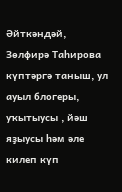Әйткәндәй, Зөлфирә Таһирова күптәргә таныш, ул ауыл блогеры, уҡытыусы , йәш яҙыусы һәм әле килеп күп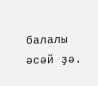балалы әсәй ҙә.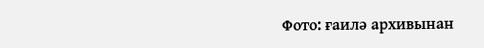Фото: ғаилә архивынан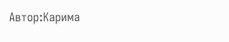Автор:Карима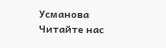Усманова
Читайте нас